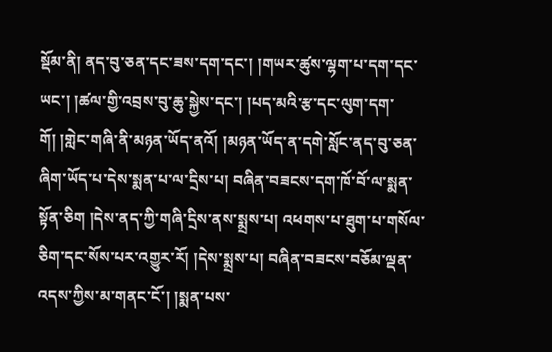སྡོམ་ནི། ནད་བུ་ཅན་དང་ཟས་དག་དང་། །གཡར་ཚུས་ལྷག་པ་དག་དང་ཡང་། །ཚལ་གྱི་འབྲས་བུ་ཆུ་སྐྱེས་དང་། །པད་མའི་རྩ་དང་ལུག་དག་གོ། །གླེང་གཞི་ནི་མཉན་ཡོད་ནའོ། །མཉན་ཡོད་ན་དགེ་སློང་ནད་བུ་ཅན་ཞིག་ཡོད་པ་དེས་སྨན་པ་ལ་དྲིས་པ། བཞིན་བཟངས་དག་ཁོ་བོ་ལ་སྨན་སྟོན་ཅིག །དེས་ནད་ཀྱི་གཞི་དྲིས་ནས་སྨྲས་པ། འཕགས་པ་ཐུག་པ་གསོལ་ཅིག་དང་སོས་པར་འགྱུར་རོ། །དེས་སྨྲས་པ། བཞིན་བཟངས་བཅོམ་ལྡན་འདས་ཀྱིས་མ་གནང་ངོ་། །སྨན་པས་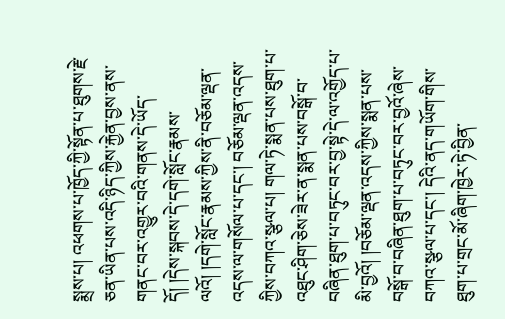སྨྲས་པ། འཕགས་པ་ཁྱོད་ཀྱི་སྟོན་པ་ཐུགས་རྗེ་ཅན་ཡིན་པས་འདི་ཉིད་ཀྱིས་རྐྱེན་བྱས་ནས་གནང་བར་འགྱུར་བའི་གནས་དེ་ཡོད་དོ། །དེས་སྐབས་དེ་དགེ་སློང་རྣམས་ལའོ། །དགེ་སློང་རྣམས་ཀྱིས་ནི་བཅོམ་ལྡན་འདས་ལ་གསོལ་པ་དང་། བཅོམ་ལྡན་འདས་ཀྱིས་བཀའ་སྩལ་པ། གལ་ཏེ་སྨན་པས་ཐུག་པ་འཐུང་ཤིག་ཅེས་ཟེར་ན་སྨན་པས་བསྒོ་བ་བཞིན་ཐུག་པ་བཏུང་བར་བྱ་སྟེ་དེ་ལ་འགྱོད་པ་མི་བྱའོ། །བཅོམ་ལྡན་འདས་ཀྱིས་སྨན་པས་བསྒོ་བ་བཞིན་ཐུག་པ་བཏུང་བར་བྱའོ་ཞེས་བཀའ་སྩལ་པ་དང་། དེའི་ནད་གཡོག་གིས་ཐུག་པ་གྲང་མོ་ཞིག་ཁྱེར་ཏེ་བྱིན་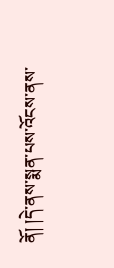ནོ། །དེ་ནས་སྨན་པས་འོངས་ནས་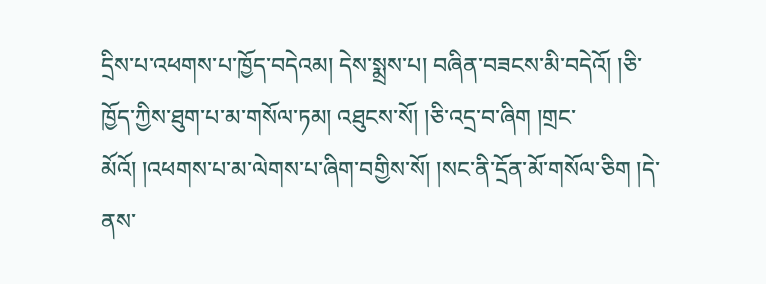དྲིས་པ་འཕགས་པ་ཁྱོད་བདེའམ། དེས་སྨྲས་པ། བཞིན་བཟངས་མི་བདེའོ། །ཅི་ཁྱོད་ཀྱིས་ཐུག་པ་མ་གསོལ་ཏམ། འཐུངས་སོ། །ཅི་འདྲ་བ་ཞིག །གྲང་མོའོ། །འཕགས་པ་མ་ལེགས་པ་ཞིག་བགྱིས་སོ། །སང་ནི་དྲོན་མོ་གསོལ་ཅིག །དེ་ནས་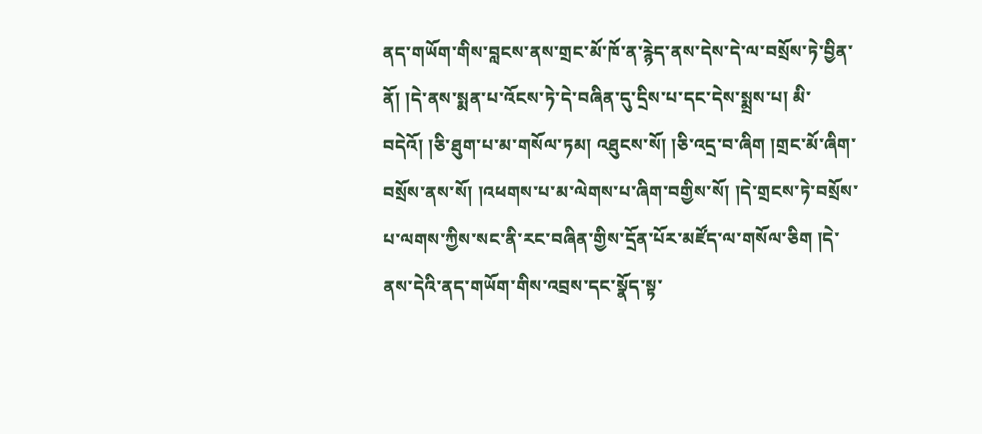ནད་གཡོག་གིས་བླངས་ནས་གྲང་མོ་ཁོ་ན་རྙེད་ནས་དེས་དེ་ལ་བསྲོས་ཏེ་བྱིན་ནོ། །དེ་ནས་སྨན་པ་འོངས་ཏེ་དེ་བཞིན་དུ་དྲིས་པ་དང་དེས་སྨྲས་པ། མི་བདེའོ། །ཅི་ཐུག་པ་མ་གསོལ་ཏམ། འཐུངས་སོ། །ཅི་འདྲ་བ་ཞིག །གྲང་མོ་ཞིག་བསྲོས་ནས་སོ། །འཕགས་པ་མ་ལེགས་པ་ཞིག་བགྱིས་སོ། །དེ་གྲངས་ཏེ་བསྲོས་པ་ལགས་ཀྱིས་སང་ནི་རང་བཞིན་གྱིས་དྲོན་པོར་མཛོད་ལ་གསོལ་ཅིག །དེ་ནས་དེའི་ནད་གཡོག་གིས་འབྲས་དང་སྣོད་སྟ་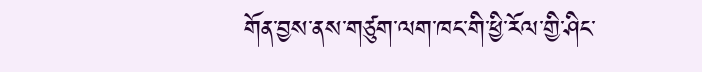གོན་བྱས་ནས་གཙུག་ལག་ཁང་གི་ཕྱི་རོལ་གྱི་ཤིང་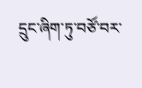དྲུང་ཞིག་ཏུ་བཙོ་བར་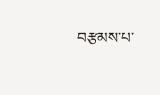བརྩམས་པ་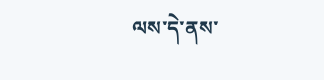ལས་དེ་ནས་